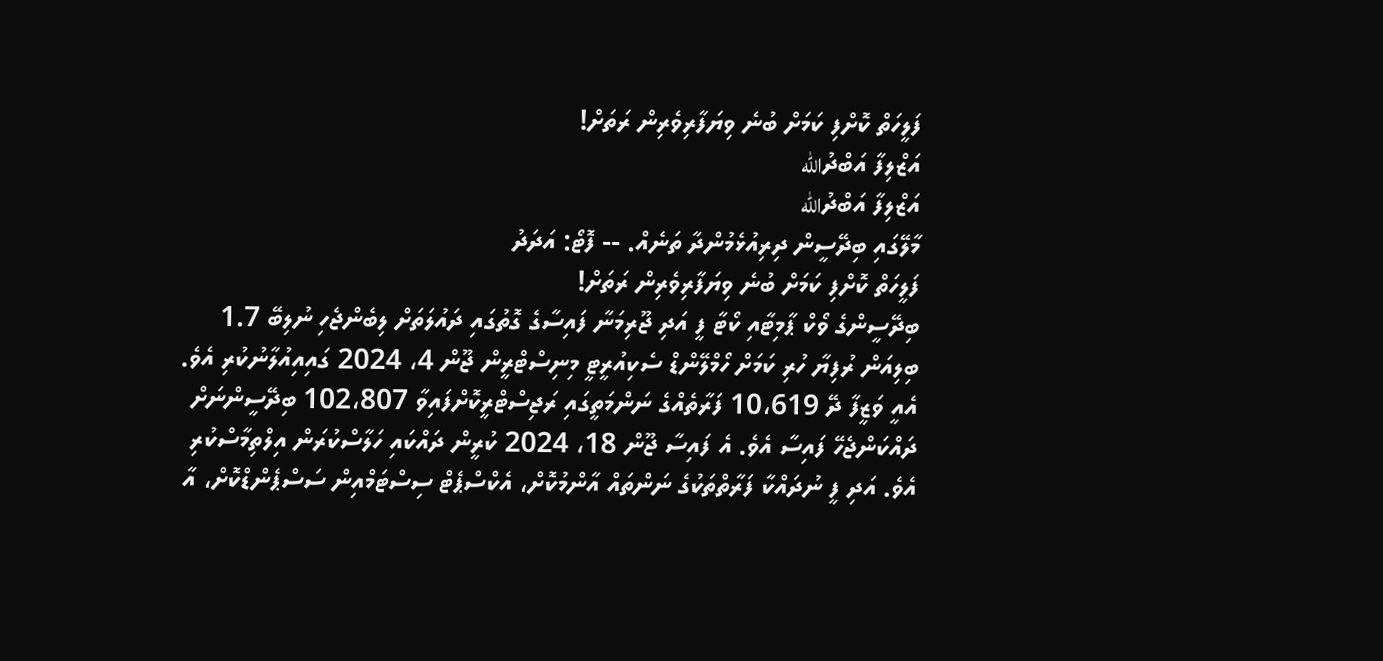ފަލީހަތް ކޮށްފި ކަމަށް ބުނެ ވިޔަފާރިވެރިން ރަތަށް!
އަޒްލިފާ އަބްދުالله
އަޒްލިފާ އަބްދުالله
މާލޭގައި ބިދޭސީން ދިރިއުޅެމުންދާ ތަނެއް. -- ފޮޓޯ: އަދަދު
ފަލީހަތް ކޮށްފި ކަމަށް ބުނެ ވިޔަފާރިވެރިން ރަތަށް!
ބިދޭސީންގެ ވޯކް ޕާމިޓާއި ކޯޓާ ފީ އަދި ޖޫރިމަނާ ފައިސާގެ ގޮތުގައި ދައުލަތަށް ލިބެންޖެހި ނުލިބޭ 1.7 ބިލިއަން ރުފިޔާ ހުރި ކަމަށް ހޯމްލޭންޑް ސެކިއުރީޓީ މިނިސްޓްރީން ޖޫން 4، 2024 ގައިއިއުލާނުކުރި އެވެ. އެއީ ވަޒީފާ ދޭ 10،619 ފަރާތެއްގެ ނަންމަތީގައި ރަޖިސްޓްރީކޮށްފައިވާ 102،807 ބިދޭސީންނަށް ދައްކަންޖެހޭ ފައިސާ އެވެ. އެ ފައިސާ ޖޫން 18، 2024 ކުރީން ދައްކައި ހަލާސްކުރަން އިލްތިމާސްކުރި އެވެ. އަދި ފީ ނުދައްކާ ފަރާތްތަކުގެ ނަންތައް އާންމުކޮށް، އެކްސްޕެޓް ސިސްޓަމްއިން ސަސްޕެންޑްކޮށް، އާ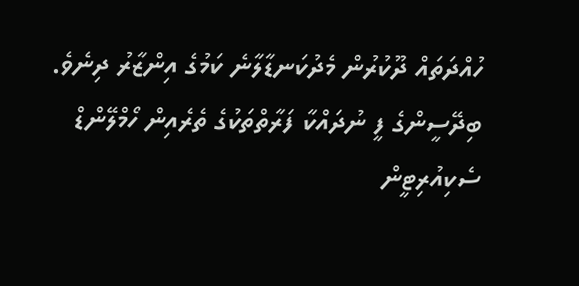ހުއްދަތައް ދޫކުރުން މެދުކަނޑާލާނެ ކަމުގެ އިންޒާރު ދިނެވެ.
ބިދޭސީންގެ ފީ ނުދައްކާ ފަރާތްތަކުގެ ތެރެއިން ހޯމްލޭންޑް ސެކިއުރިޓީން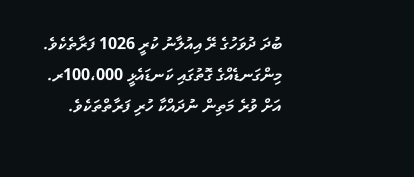ބުދަ ދުވަހުގެ ރޭ އިއުލާނު ކުރީ 1026 ފަރާތެކެވެ. މިންގަނޑެއްގެ ގޮތުގައި ކަނޑައެޅީ 100،000ރ. އަށް ވުރެ މަތިން ނުދައްކާ ހުރި ފަރާތްތަކެވެ.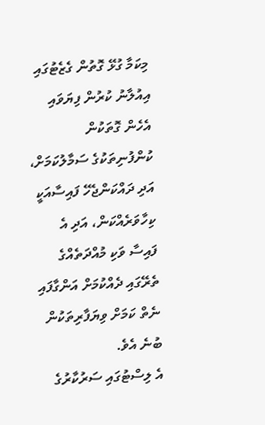މިކަމާ ގުޅޭ ގޮތުން ގެޒެޓުގައި އިއުލާނު ކުރުން ފިޔަވައި އެހެން ގޮތަކުން ކުންފުނިތަކުގެ ސަމާލުކަމަށް، އަދި ދައްކަންޖެހޭ ފައިސާއަކީ ކިހާވަރެއްކަން، އަދި އެ ފައިސާ ވަކި މުއްދަތެއްގެ ތެރޭގައި ދެއްކުމަށް އަންގާފައި ނެތް ކަމަށް ވިޔަފާރިތަކުން ބުނެ އެވެ.
އެ ލިސްޓުގައި ސަރުކާރުގެ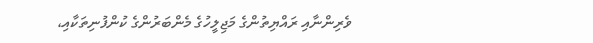ވެރިންނާއި ރައްޔިތުންގެ މަޖިލީހުގެ މެންބަރުންގެ ކުންފުނިތަކާއި،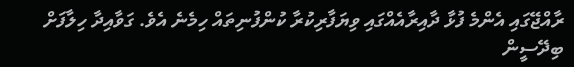ރާއްޖޭގައި އެންމެ ފުޅާ ދާއިރާއެއްގައި ވިޔަފާރިކުރާ ކުންފުނިތައް ހިމެނެ އެވެ. ގަވާއިދާ ހިލާފަށް ބިދޭސީން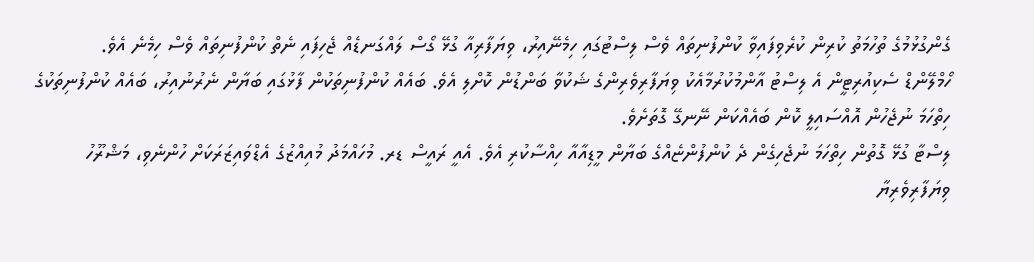ގެންގުޅުމުގެ ތުހުމަތު ކުރިން ކުރެވިފައިވާ ކުންފުނިތައް ވެސް ލިސްޓުގައި ހިމެނޭއިރު، ވިޔަފާރިއާ ގުޅޭ ގޯސް ލައްގަނޑެއް ޖެހިފައި ނެތް ކުންފުނިތައް ވެސް ހިމެނެ އެވެ.
ހޯމްލޭންޑް ސެކިއުރިޓީން އެ ލިސްޓު އާންމުކުރުމާއެކު ވިޔަފާރިވެރިންގެ ޝަކުވާ ބަންޑުން ކޮށްލި އެވެ. ބައެއް ކުންފުނިތަކުން ފާޅުގައި ބަޔާން ނެރުނުއިރު، ބައެއް ކުންފުނިތަކުގެ ހިތްހަމަ ނުޖެހުން އޮއްސައިލީ ކޮން ބައެއްކަން ނޭނގޭ ގޮތަށެވެ.
ލިސްޓާ ގުޅޭ ގޮތުން ހިތްހަމަ ނުޖެހިގެން ދެ ކުންފުންޏެއްގެ ބަޔާން މީޑިއާއާ ހިއްސާކުރި އެވެ. އެއީ ރައީސް ޑރ. މުހައްމަދު މުއިއްޒުގެ އެޑްވައިޒަރަކަށް ހުންނެވި، މަޝްރޫހު ވިޔަފާރިވެރިޔާ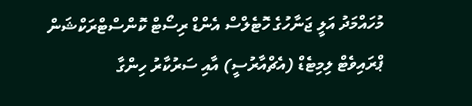މުހައްމަދު އަލީ ޖަނާހުގެ ހޮޓެލްސް އެންޑް ރިސޯޓް ކޮންސްޓްރަކްޝަން ޕްރައިވެޓް ލިމިޓެޑް (އެޗްއާރުސީ) އާއި ސަރުކާރު ހިންގާ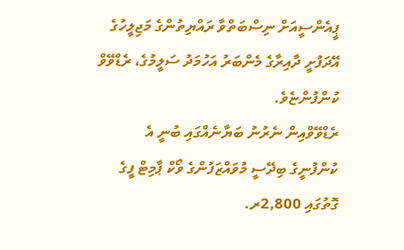ޕީއެންސީއަށް ނިސްބަތްވާ ރައްޔިތުންގެ މަޖިލީހުގެ އޭދަފުށީ ދާއިރާގެ މެންބަރު އަހުމަދު ސަލީމުގެ، ރެޑްވޭވް ކުންފުންޏެވެ.
ރެޑްވޭވްއިން ނެރުނު ބަޔާނެއްގައި ބުނީ އެ ކުންފުނީގެ ބިދޭސީ މުވައްޒަފުންގެ ވޯކް ޕާމިޓް ފީގެ ގޮތުގައި 2,800ރ.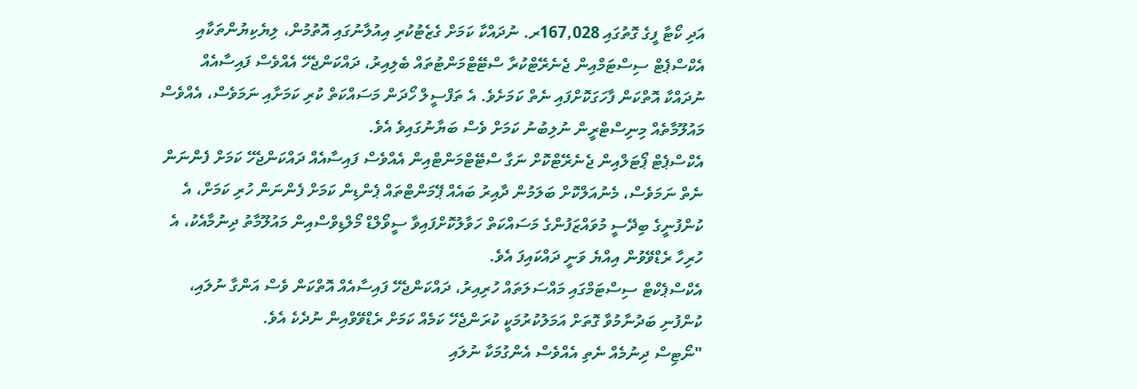އަދި ކޯޓާ ފީގެ ގޮތުގައި 167,028ރ. ނުދައްކާ ކަމަށް ގެޒެޓުކުރި އިއުލާނުގައި އޮތުމުން، ލިޔެކިޔުންތަކާއި އެކްސްޕެޓް ސިސްޓަމްއިން ޖެނެރޭޓްކުރާ ސްޓޭޓްމަންޓުތައް ބެލިއިރު، ދައްކަންޖެހޭ އެއްވެސް ފައިސާއެއް ނުދައްކާ އޮތްކަން ފާހަގަކޮށްފައި ނެތް ކަމަށެވެ. އެ ތަފްސީލް ހޯދަން މަސައްކަތް ކުރި ކަމަށާއި ނަމަވެސް، އެއްވެސް މައުލޫމާތެއް މިނިސްޓްރީން ނުލިބުނު ކަމަށް ވެސް ބަޔާނުގައިވެ އެވެ.
އެކްސްޕެޓް ޕޯޓަލްއިން ޖެނެރޭޓްކޮށް ނަގާ ސްޓޭޓްމަންޓްއިން އެއްވެސް ފައިސާއެއް ދައްކަންޖެހޭ ކަމަށް ފެންނަން ނެތް ނަމަވެސް، މެނުއަލްކޮށް ބަލަމުން ދާއިރު ބައެއް ޕޭމަންޓްތައް ޕެންޑިން ކަމަށް ފެންނަން ހުރި ކަމަށް، އެ ކުންފުނީގެ ބިދޭސީ މުވައްޒަފުންގެ މަސައްކަތް ހަވާލުކޮށްފައިވާ ސީވޯލްޑް މޯލްޑިވްސްއިން މައުލޫމާތު ދިނުމާއެކު، އެ ހުރިހާ ރެޑްވޭވުން އިއްޔެ ވަނީ ދައްކައިފަ އެވެ.
އެކްސްޕެކްޓް ސިސްޓަމްގައި މައްސަލަތައް ހުރިއިރު، ދައްކަންޖެހޭ ފައިސާއެއް އޮތްކަން ވެސް އަންގާ ނުލައި، ކުންފުނި ބަދުނާމުވާ ގޮތަށް އަމަލުކުރުމަކީ ކުރަންޖެހޭ ކަމެއް ކަމަށް ރެޑްވޭވްއިން ނުދެކެ އެވެ.
"ނޯޓިސް ދިނުމެއް ނެތި އެއްވެސް އެންގުމަކާ ނުލައި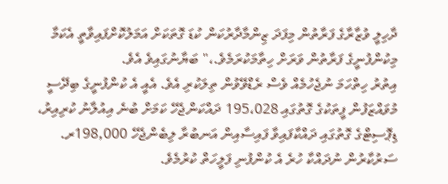ދާހިލީ ވުޒާރާގެ ފަރާތުން މިފަދަ ޒިންމާދާރުކަން ކުޑަ ގޮތަކަށް އަމަލުކޮށްފައިވާތީ އެކަމާ މިކުންފުނީގެ ފަރާތުން ވަރަށް ހިތާމަކުރަމެވެ.،" ބަޔާނުގައިވެ އެވެ.
އިތުރު ހިތްހަމަ ނުޖެހުމެއް ވެސް ރެޑްވޭވުން ތިލަކުރި އެވެ. އެއީ އެ ކުންފުނީގެ ބިދޭސީ މުވައްޒަފުން ފީތަކުގެ ގޮތުގައި 195،028 ދައްކަންޖެހޭ ކަމަށް ބުނެ އިއުލާނު ކުރިއިރު، ޑިޕޮސިޓްގެ ގޮތުގައި ދައްކާފައިވާ ފައިސާއިން އަނބުރާ ލިބެންޖެހޭ 198,000ރ. ސަރުކާރުން ނުދައްކާ ހުރެ އެ ކުންފުނި ފަލީހަތް ކުރުމެވެ.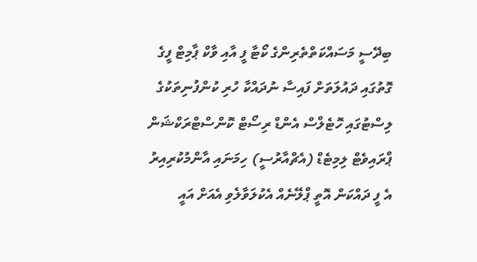ބިދޭސީ މަސައްކަތްތެރިންގެ ކޯޓާ ފީ އާއި ވާކް ޕާމިޓް ފީގެ ގޮތުގައި ދައުލަތަށް ފައިސާ ނުދައްކާ ހުރި ކުންފުނިތަކުގެ ލިސްޓުގައި ހޮޓެލްސް އެންޑް ރިސޯޓް ކޮންސްޓްރަކްޝަން ޕްރައިވެޓް ލިމިޓެޑް (އެޗްއާރުސީ) ހިމަނައި އާންމުކުރިއިރު އެ ފީ ދައްކަން އޮތީ ޕްލޭނެއް އެކުލަވާލެވި އެއަށް އައީ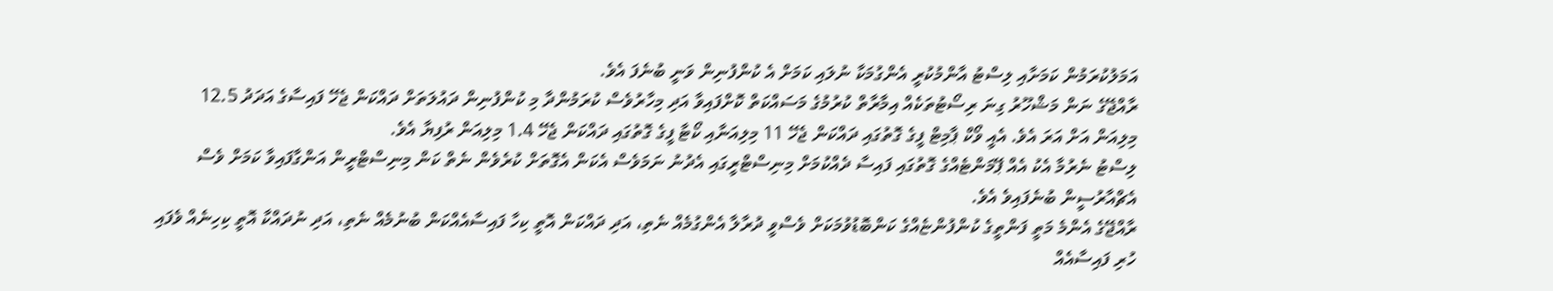އަމަލުކުރަމުން ކަމަށާއި ލިސްޓު އާންމުކުރީ އެންގުމަކާ ނުލައި ކަމަށް އެ ކުންފުނިން ވަނީ ބުނެފަ އެވެ.
ރާއްޖޭގެ ނަން މަޝްހޫރު ގިނަ ރިސޯޓުތަކެއް އިމާރާތް ކުރުމުގެ މަސައްކަތް ކޮށްފައިވާ އަދި މިހާރުވެސް ކުރަމުންދާ މި ކުންފުނިން ދައުލަތަށް ދައްކަން ޖެހޭ ފައިސާގެ އަދަދު 12.5 މިލިއަން އަށް އަރަ އެވެ. އެއީ ވޯކް ޕާމިޓް ފީގެ ގޮތުގައި ދައްކަން ޖެހޭ 11 މިލިއަނާއި ކޯޓާ ފީގެ ގޮތުގައި ދައްކަން ޖެހޭ 1.4 މިލިއަން ރުފިޔާ އެވެ.
ލިސްޓު ނެރުމާ އެކު އެއް ޕޭމަންޓެއްގެ ގޮތުގައި ފައިސާ ދެއްކުމަށް މިނިސްޓްރީގައި އެދުނު ނަމަވެސް އެކަން އެގޮތަށް ކުރެވެން ނެތް ކަން މިނިސްޓްރީން އަންގާފައިވާ ކަމަށް ވެސް އެޗްއާރުސީން ބުނެފައިވެ އެވެ.
ރާއްޖޭގެ އެންމެ މަތީ ފަންތީގެ ކުންފުންޏެއްގެ ކަންބޮޑުވުމަކަށް ވެސްވީ ދުރާލާ އެންގުމެއް ނެތި، އަދި ދައްކަން އޮތީ ކިހާ ފައިސާއެއްކަން ބުނުމެއް ނެތި، އަދި ނުދައްކާ އޮތީ ކިހިނެއް ވެފައި ހުރި ފައިސާއެއް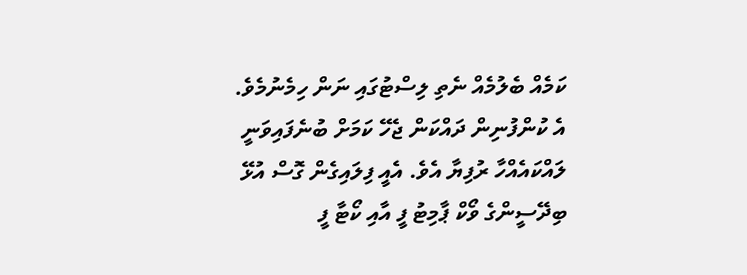ކަމެއް ބެލުމެއް ނެތި ލިސްޓުގައި ނަން ހިމެނުމެވެ.
އެ ކުންފުނިން ދައްކަން ޖެހޭ ކަމަށް ބުނެފައިވަނީ ލައްކައެއްހާ ރުފިޔާ އެވެ. އެއީ ފިލައިގެން ގޮސް އުޅޭ ބިދޭސީންގެ ވޯކް ޕާމިޓު ފީ އާއި ކޯޓާ ފީ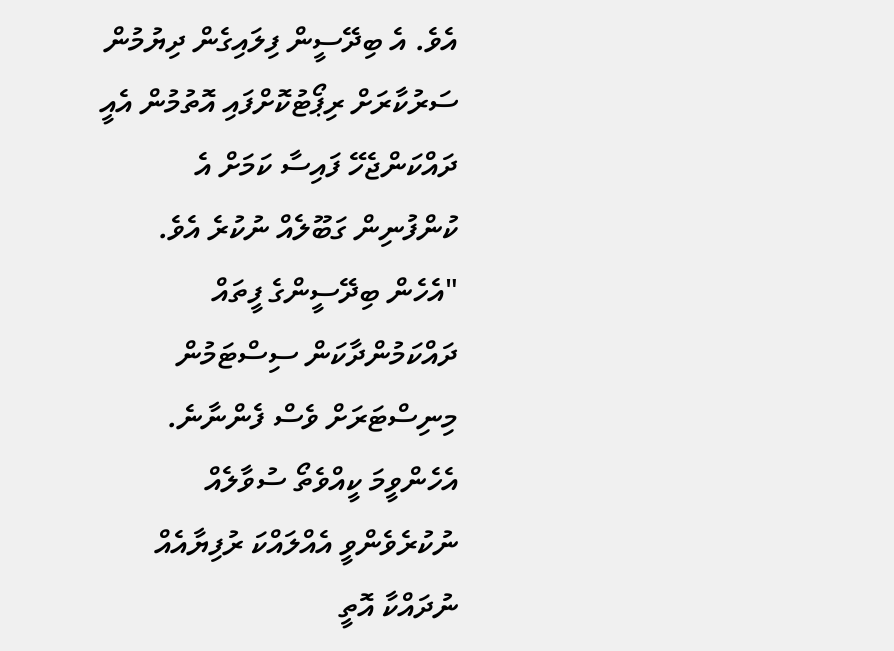އެވެ. އެ ބިދޭސީން ފިލައިގެން ދިޔުމުން ސަރުކާރަށް ރިޕޯޓުކޮށްފައި އޮތުމުން އެއީ ދައްކަންޖެހޭ ފައިސާ ކަމަށް އެ ކުންފުނިން ގަބޫލެއް ނުކުރެ އެވެ.
"އެހެން ބިދޭސީންގެ ފީތައް ދައްކަމުންދާކަން ސިސްޓަމުން މިނިސްޓަރަށް ވެސް ފެންނާނެ. އެހެންވީމަ ކީއްވެތޯ ސުވާލެއް ނުކުރެވެންވީ އެއްލައްކަ ރުފިޔާއެއް ނުދައްކާ އޮތީ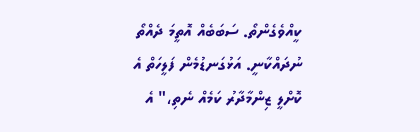ކީއްވެގެންތޯ. ސަބަބެއް އޮތީމަ ދެއްތޯ ނުދައްކާނީ. އަޅުގަނޑުމެން ފަލީހަތް އެ ކޮށްލީ ޒިންމާދާރު ކަމެއް ނެތި،" އެ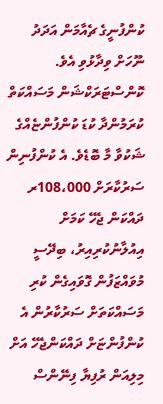ކުންފުނީގެ ޗެއާމަން އަދަދު ނޫހަށް ވިދާޅުވި އެވެ.
ކޮންސްޓަރަކްޝަން މަސައްކަތް ކުރަމުންދާ ކުޑަ ކުންފުންޏެއްގެ ޝަކުވާ މާ ބޮޑެވެ. އެ ކުންފުނިން ސަރުކާރަށް 108،000ރ ދައްކަން ޖެހޭ ކަމަށް އިއުލާނުކުރިއިރު، ބިދޭސީ މުވައްޒަފުން ގޮވައިގެން ކުރި މަސައްކަތަށް ސަރުކާރުން އެ ކުންފުންޏަށް ދައްކަންޖެހޭ އަށް މިލިއަން ރުފިޔާ ފިނޭންސް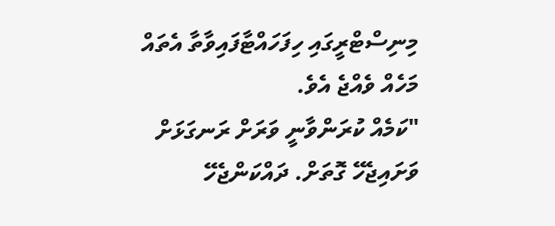މިނިސްޓްރީގައި ހިފަހައްޓާފައިވާތާ އެތައް މަހެއް ވެއްޖެ އެވެ.
"ކަމެއް ކުރަންވާނީ ވަރަށް ރަނގަޅަށް ވަށައިޖެހޭ ގޮތަށް. ދައްކަންޖެހޭ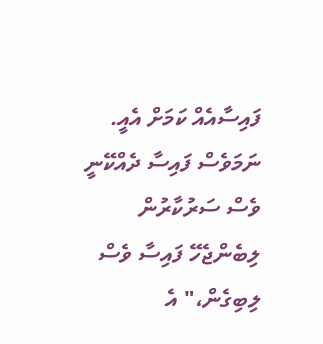ފައިސާއެއް ކަމަށް އެއީ. ނަމަވެސް ފައިސާ ދެއްކޭނީ ވެސް ސަރުކާރުން ލިބެންޖެހޭ ފައިސާ ވެސް ލިބިގެން،" އެ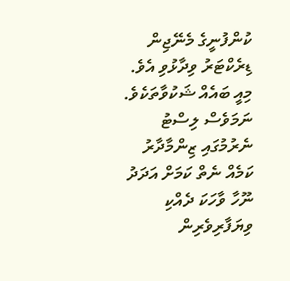ކުންފުނީގެ މެނޭޖިން ޑިރެކްޓަރު ވިދާޅުވި އެވެ.
މިއީ ބައެއް ޝަކުވާތަކެވެ. ނަމަވެސް ލިސްޓު ނެރުމުގައި ޒިންމާދާރު ކަމެއް ނެތް ކަމަށް އަދަދު ނޫހާ ވާހަކަ ދެއްކި ވިޔަފާރިވެރިން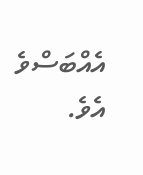އެއްބަސްވެ އެވެ.